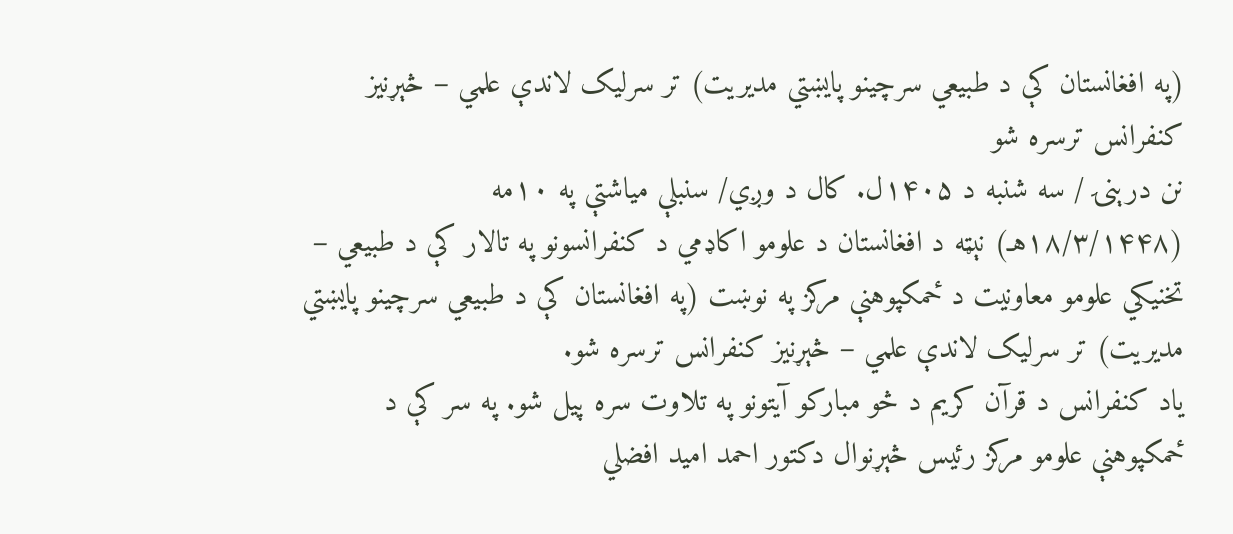(په افغانستان کې د طبيعي سرچینو پایښتي مدیریت) تر سرلیک لاندې علمي – څېړنیز کنفرانس ترسره شو
نن درېنۍ / سه شنبه د ۱۴۰۵ل. کال د وږي/ سنبلې میاشتې په ۱۰مه (۱۸/۳/۱۴۴۸هـ) نېټه د افغانستان د علومو اکاډمي د کنفرانسونو په تالار کې د طبیعي – تخنیکي علومو معاونیت د ځمکپوهنې مرکز په نوښت (په افغانستان کې د طبيعي سرچینو پایښتي مدیریت) تر سرلیک لاندې علمي – څېړنیز کنفرانس ترسره شو.
یاد کنفرانس د قرآن کریم د څو مبارکو آیتونو په تلاوت سره پیل شو. په سر کې د ځمکپوهنې علومو مرکز رئیس څېړنوال دکتور احمد امید افضلي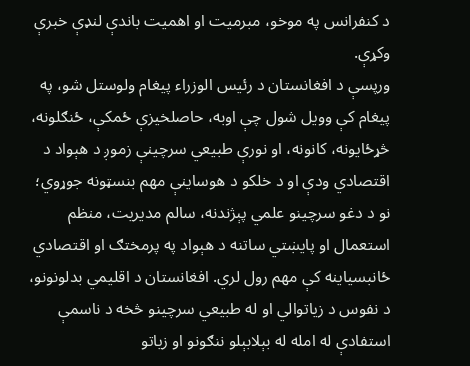د کنفرانس په موخو، مبرمیت او اهمیت باندې لنډې خبرې وکړې.
ورپسې د افغانستان د رئیس الوزراء پیغام ولوستل شو، په پیغام کې وویل شول چې اوبه، حاصلخیزې ځمکې، ځنګلونه، څړځایونه، کانونه، او نورې طبیعي سرچینې زموږ د هېواد د اقتصادي ودې او د خلکو د هوساینې مهم بنسټونه جوړوي؛ نو د دغو سرچینو علمي پېژندنه، سالم مدیریت، منظم استعمال او پایښتي ساتنه د هېواد په پرمختګ او اقتصادي ځانبسیاینه کې مهم رول لري. افغانستان د اقلیمي بدلونونو، د نفوس د زیاتوالي او له طبیعي سرچینو څخه د ناسمې استفادې له امله له بېلابېلو ننګونو او زیاتو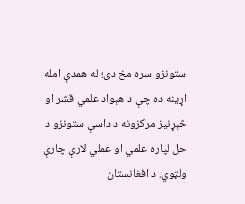ستونزو سره مخ دی؛ له همدې امله اړینه ده چې د هېواد علمي قشر او څېړنیز مرکزونه د داسې ستونزو د حل لپاره علمي او عملي لارې چارې ولټوي. د افغانستان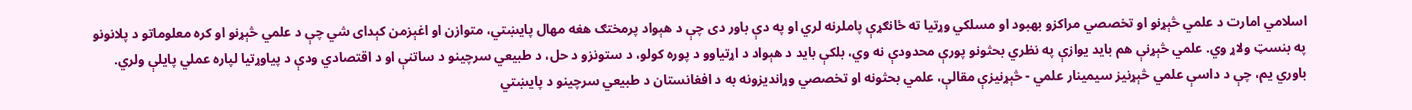اسلامي امارت د علمي څېړنو او تخصصي مراکزو بهبود او مسلکي وړتیا ته ځانګړې پاملرنه لري او په دې باور دی چې د هېواد پرمختګ هغه مهال پایښتي، متوازن او اغېزمن کېدای شي چې د علمي څېړنو او کره معلوماتو د پلانونو په بنسټ ولاړ وي. علمي څېړنې هم باید یوازې په نظري بحثونو پورې محدودې نه وي، بلکې باید د هېواد د اړتیاوو د پوره کولو، د ستونزو د حل، د طبیعي سرچینو د ساتنې او د اقتصادي ودې د پياوړتیا لپاره عملي پایلې ولري. باوري یم، چې د داسې علمي څېړنیز سیمینار علمي - څېړنیزې مقالې، علمي بحثونه او تخصصي وړاندیزونه به د افغانستان د طبیعي سرچینو د پایښتي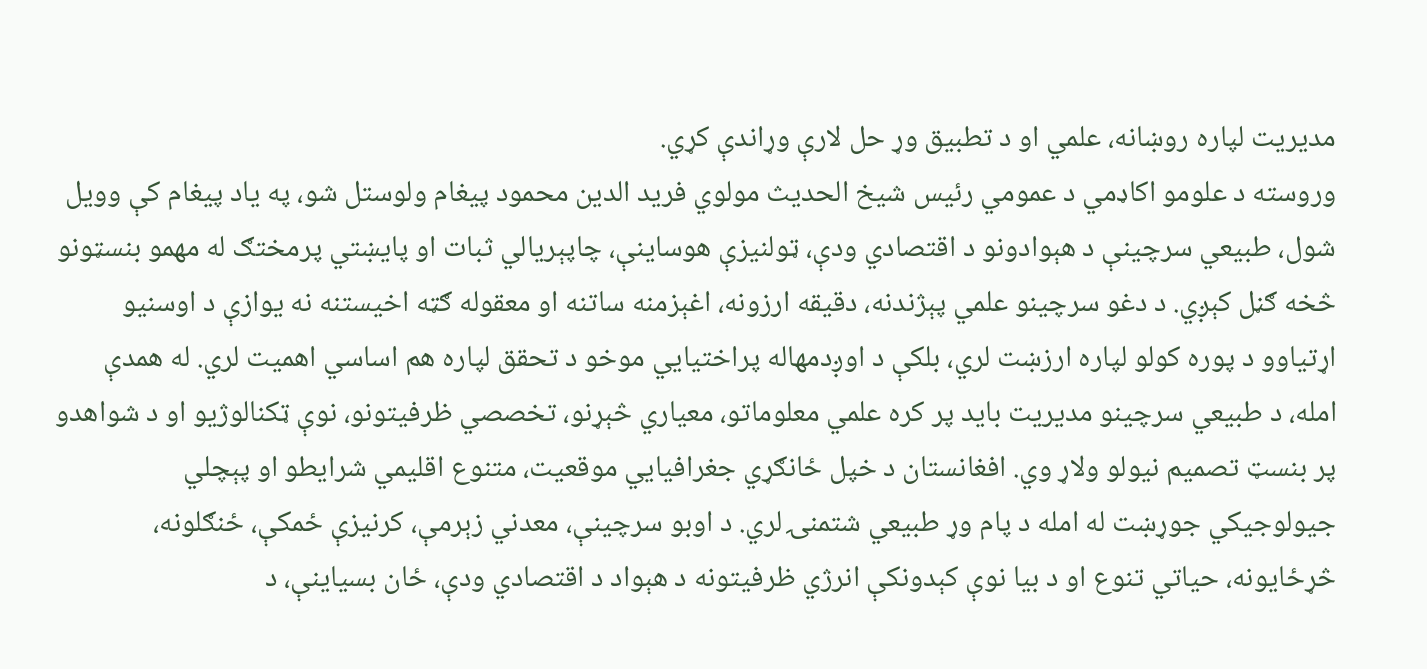مدیریت لپاره روښانه، علمي او د تطبیق وړ حل لارې وړاندې کړي.
وروسته د علومو اکاډمي د عمومي رئیس شیخ الحدیث مولوي فرید الدین محمود پیغام ولوستل شو، په یاد پیغام کې وویل شول، طبیعي سرچینې د هېوادونو د اقتصادي ودې، ټولنیزې هوساینې، چاپېریالي ثبات او پایښتي پرمختګ له مهمو بنسټونو څخه ګڼل کېږي. د دغو سرچینو علمي پېژندنه، دقیقه ارزونه، اغېزمنه ساتنه او معقوله ګټه اخیستنه نه یوازې د اوسنیو اړتیاوو د پوره کولو لپاره ارزښت لري، بلکې د اوږدمهاله پراختیايي موخو د تحقق لپاره هم اساسي اهمیت لري. له همدې امله، د طبیعي سرچینو مدیریت باید پر کره علمي معلوماتو، معیاري څېړنو، تخصصي ظرفیتونو، نوې ټکنالوژیو او د شواهدو پر بنسټ تصمیم نیولو ولاړ وي. افغانستان د خپل ځانګړي جغرافیایي موقعیت، متنوع اقلیمي شرایطو او پېچلي جیولوجیکي جوړښت له امله د پام وړ طبیعي شتمنۍ لري. د اوبو سرچینې، معدني زېرمې، کرنیزې ځمکې، ځنګلونه، څړځایونه، حیاتي تنوع او د بیا نوې کېدونکې انرژي ظرفیتونه د هېواد د اقتصادي ودې، ځان بسیاینې، د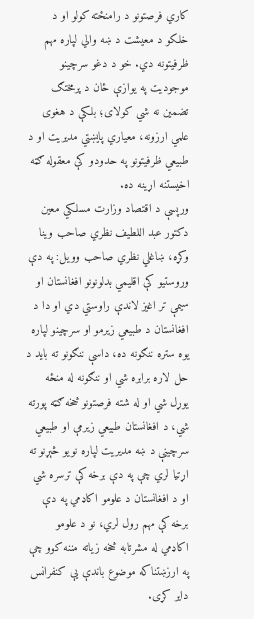کاري فرصتونو د رامنځته کولو او د خلکو د معیشت د ښه والي لپاره مهم ظرفیتونه دي. خو د دغو سرچینو موجودیت په یوازې ځان د پرمختګ تضمین نه شي کولای؛ بلکې د هغوی علمي ارزونه، معیاري پایښتي مدیریت او د طبیعي ظرفیتونو په حدودو کې معقوله ګټه اخیستنه اړینه ده.
ورپسې د اقتصاد وزارت مسلکي معین دکتور عبد اللطیف نظري صاحب وینا وکړه، ښاغلي نظري صاحب وویل: په دې وروستیو کې اقلیمي بدلونونو افغانستان او سیمې تر اغیز لاندې راوستي دي او دا د افغانستان د طبیعي زیرمو او سرچینو لپاره یوه ستره ننګونه ده، داسې ننګونو ته باید د حل لاره برابره شي او ننګونه له منځه یوړل شي او له شته فرصتونو څخه ګټه پورته شي، د افغانستان طبیعي زیرمې او طبیعي سرچینې د ښه مدیریت لپاره نویو څېړنو ته اړتیا لري چې په دې برخه کې ترسره شي او د افغانستان د علومو اکاډمي په دې برخه کې مهم رول لري، نو د علومو اکاډمي له مشرتابه څخه زیاته مننه کوو چې په ارزښتناکه موضوع باندې یې کنفرانس دایر کړی.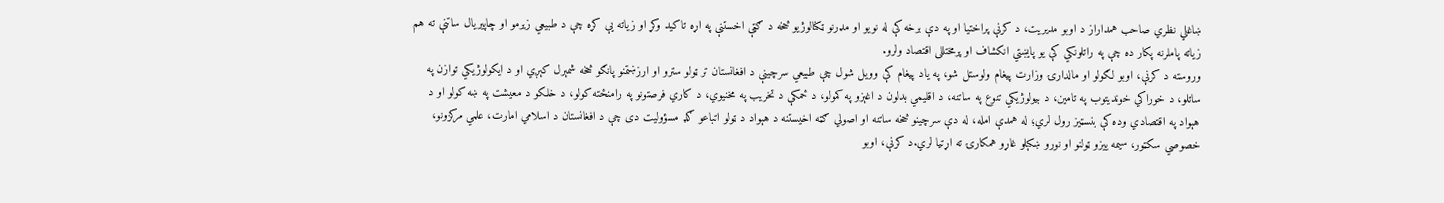ښاغلي نظري صاحب همداراز د اوبو مدیریت، د کرنې پراختیا او په دې برخه کې له نویو او مډرنو ټکنالوژیو څخه د ګټې اخستنې په اړه تاکید وکړ او زیاته یې کړه چې د طبیعي زیرمو او چاپیریال ساتنې ته هم زیاته پاملرنه پکار ده چې په راتلونکي کې یو پایښتي انکشاف او پرمختللی اقتصاد ولرو.
وروسته د کرنې، اوبو لګولو او مالدارۍ وزارت پیغام ولوستل شو، په یاد پیغام کې وویل شول چې طبیعي سرچینې د افغانستان تر ټولو سترو او ارزښتمنو پانګو څخه شمېرل کېږي او د ایکولوژیکي توازن په ساتلو، د خوراکي خوندیتوب په تامین، د بیولوژیکي تنوع په ساتنه، د اقلیمي بدلون د اغېزو په کمولو، د ځمکې د تخریب په مخنیوي، د کاري فرصتونو په رامنځته کولو، د خلکو د معیشت په ښه کولو او د هېواد په اقتصادي وده کې بنسټیز رول لري؛ له همدې امله، له دې سرچینو څخه ساتنه او اصولي ګټه اخیستنه د هېواد د ټولو اتباعو ګډ مسؤولیت دی چې د افغانستان د اسلامي امارت، علمي مرکزونو، خصوصي سکټور، سیمه ییزو ټولنو او نورو ښکېلو غاړو همکارۍ ته اړتیا لري.د کرنې، اوبو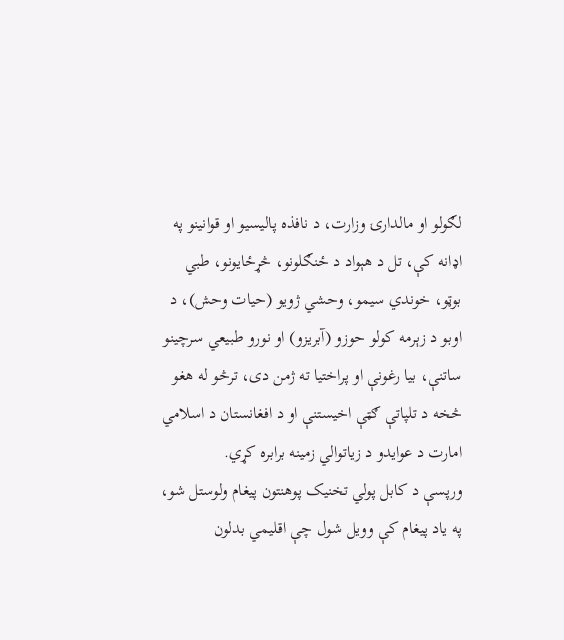لګولو او مالدارۍ وزارت، د نافذه پالیسیو او قوانینو په اډانه کې، تل د هېواد د ځنګلونو، څړځایونو، طبي بوټو، خوندي سیمو، وحشي ژویو (حیات وحش)، د اوبو د زېرمه کولو حوزو (آبریزو) او نورو طبیعي سرچینو ساتنې، بیا رغونې او پراختیا ته ژمن دی، ترڅو له هغو څخه د تلپاتې ګټې اخیستنې او د افغانستان د اسلامي امارت د عوایدو د زیاتوالي زمینه برابره کړي.
ورپسې د کابل پولي تخنیک پوهنتون پیغام ولوستل شو، په یاد پیغام کې وویل شول چې اقليمي بدلون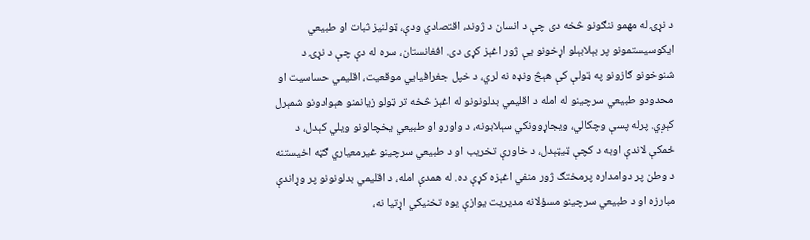د نړۍ له مهمو ننګونو څخه دی چې د انسان د ژوند، اقتصادي ودې، ټولنيز ثبات او طبيعي ايكوسيستمونو پر بېلابېلو اړخونو يې ژور اغېز کړی دی. افغانستان، سره له دې چې د نړۍ د شنوخونو ګازونو په ټولې کې هېڅ ونډه نه لري، د خپل جغرافيایي موقعیت، اقليمي حساسیت او محدودو طبيعي سرچينو له امله د اقليمي بدلونونو له اغېز څخه تر ټولو زیانمنو هېوادونو شمېرل کېږي. پرله پسې وچکالي، ویجاړوونکي سېلابونه، د واورو او طبيعي یخچالونو ویلي کېدل، د ځمکې لاندې اوبه د کچې ټيټېدل، د خاورې تخریب او د طبيعي سرچينو غیرمعياري ګټه اخيستنه د وطن پر دوامداره پرمختګ ژور منفي اغېزه کړې ده. له همدې امله، د اقليمي بدلونونو پر وړاندې مبارزه او د طبيعي سرچينو مسؤلانه مديريت يوازې يوه تخنيکي اړتيا نه،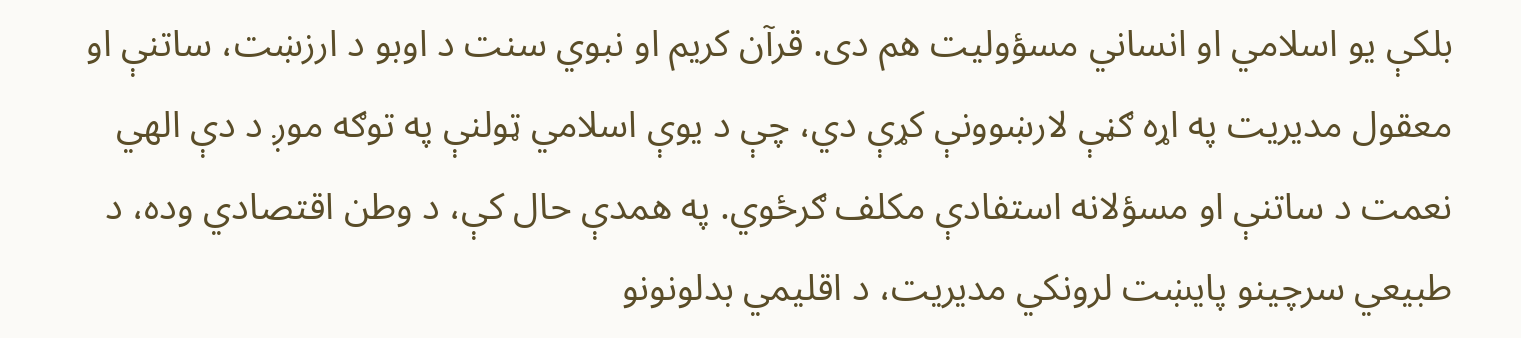بلکې يو اسلامي او انساني مسؤوليت هم دی. قرآن کریم او نبوي سنت د اوبو د ارزښت، ساتنې او معقول مديريت په اړه ګڼې لارښوونې کړې دي، چې د یوې اسلامي ټولنې په توګه موږ د دې الهي نعمت د ساتنې او مسؤلانه استفادې مکلف ګرځوي. په همدې حال کې، د وطن اقتصادي وده، د طبيعي سرچينو پايښت لرونکي مديريت، د اقليمي بدلونونو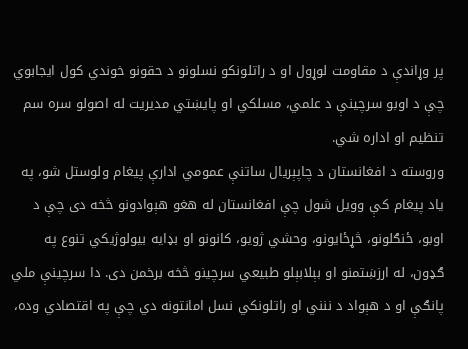پر وړاندې د مقاومت لوړول او د راتلونکو نسلونو د حقونو خوندي کول ايجابوي چې د اوبو سرچينې د علمي، مسلکي او پايښتي مديريت له اصولو سره سم تنظيم او اداره شي.
وروسته د افغانستان د چاپېریال ساتنې عمومي ادارې پیغام ولوستل شو، په یاد پیغام کې وویل شول چې افغانستان له هغو هېوادونو څخه دی چې د اوبو، ځنګلونو، څړځایونو، وحشي ژویو، کانونو او بډایه بیولوژیکي تنوع په ګډون، له ارزښتمنو او بېلابېلو طبیعي سرچینو څخه برخمن دی. دا سرچینې ملي پانګې او د هېواد د ننني او راتلونکي نسل امانتونه دي چې په اقتصادي وده،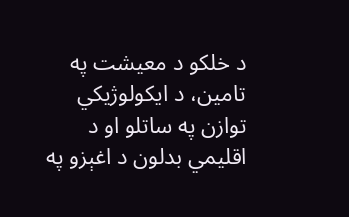د خلکو د معیشت په تامین، د ایکولوژیکي توازن په ساتلو او د اقلیمي بدلون د اغېزو په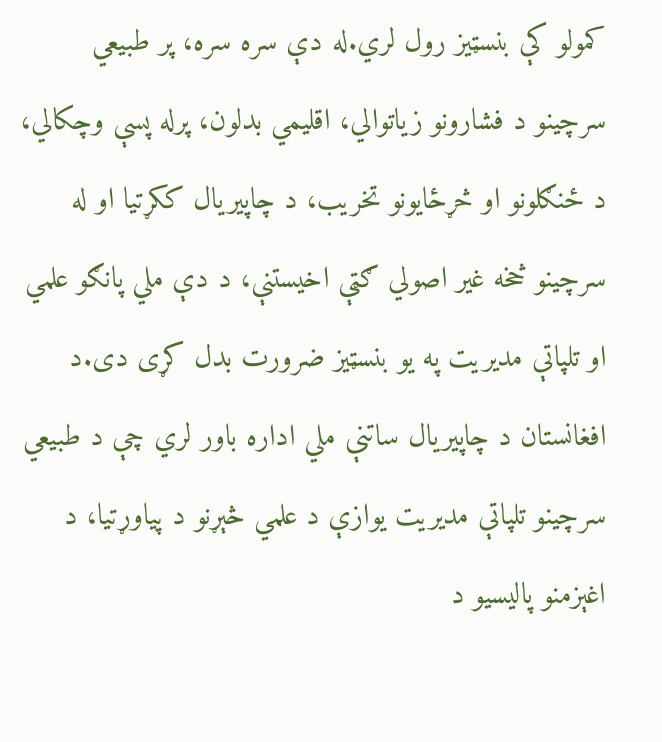کمولو کې بنسټیز رول لري.له دې سره سره، پر طبیعي سرچینو د فشارونو زیاتوالي، اقلیمي بدلون، پرله پسې وچکالي، د ځنګلونو او څړځایونو تخریب، د چاپیریال ککړتیا او له سرچینو څخه غیر اصولي ګټې اخیستنې، د دې ملي پانګو علمي او تلپاتې مدیریت په یو بنسټیز ضرورت بدل کړی دی.د افغانستان د چاپیریال ساتنې ملي اداره باور لري چې د طبیعي سرچینو تلپاتې مدیریت یوازې د علمي څېړنو د پیاوړتیا، د اغېزمنو پالیسیو د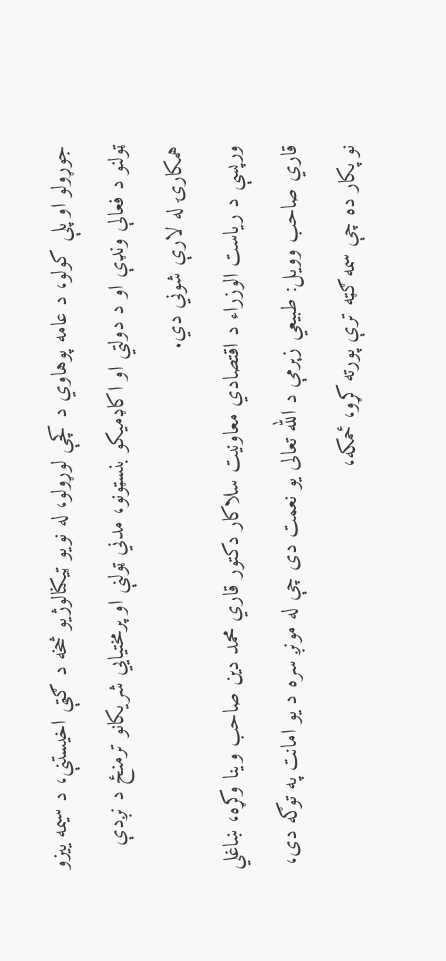جوړولو او پلې کولو، د عامه پوهاوي د کچې لوړولو، له نویو ټیکنالوژیو څخه د ګټې اخیستنې، د سیمه ییزو ټولنو د فعالې ونډې او د دولتي او اکاډمیکو بنسټونو، مدني ټولنې او پرمختیایي شریکانو ترمنځ د نږدې همکارۍ له لارې شوني دي.
ورپسې د ریاست الوزراء د اقتصادي معاونیت سلاکار دکتور قاري محمد دین صاحب وینا وکړه، ښاغلي قاري صاحب وویل: طبیعي زېرمې د الله تعالی یو نعمت دی چې له مونږ سره د یو امانت په توګه دی، نو پکار ده چې سمه ګټه ترې پورته کړو، ځمکه،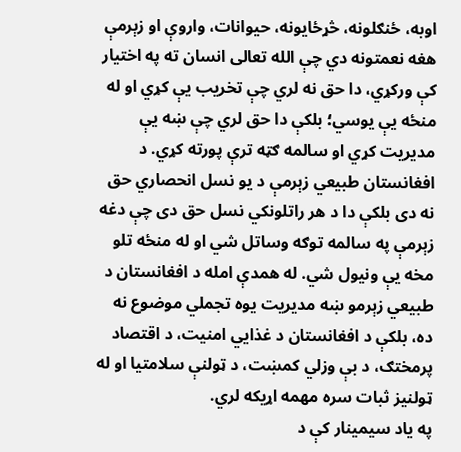اوبه، ځنګلونه، څړځایونه، حیوانات، واروې او زېرمې هغه نعمتونه دي چې الله تعالی انسان ته په اختیار کې ورکړي، دا حق نه لري چې تخریب یې کړي او له منځه یې یوسي؛ بلکې دا حق لري چې ښه یې مدیریت کړي او سالمه ګټه ترې پورته کړي. د افغانستان طبیعي زېرمې د یو نسل انحصاري حق نه دی بلکې دا د هر راتلونکي نسل حق دی چې دغه زېرمې په سالمه توګه وساتل شي او له منځه تلو مخه یې ونیول شي. له همدې امله د افغانستان د طبیعي زېرمو ښه مدیریت یوه تجملي موضوع نه ده، بلکې د افغانستان د غذايي امنیت، د اقتصاد پرمختګ، د بې وزلي کمښت، د ټولنې سلامتیا او له ټولنیز ثبات سره مهمه اړیکه لري.
په یاد سیمینار کې د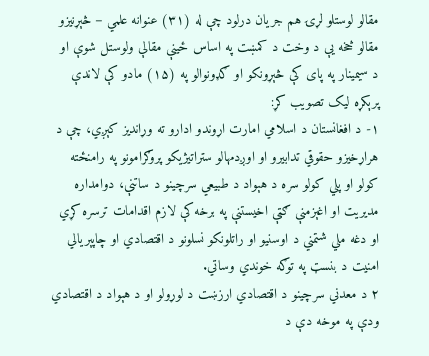مقالو لوستلو لړۍ هم جریان درلود چې له (۳۱) عنوانه علمي – څېړنیزو مقالو څخه یې د وخت د کمښت په اساس ځینې مقالې ولوستل شوې او د سیمینار په پای کې څېړونکو او ګډونوالو په (۱۵) مادو کې لاندې پرېکړه لیک تصویب کړ:
۱- د افغانستان د اسلامي امارت اړوندو ادارو ته وړاندیز کېږي، چې د هراړخیزو حقوقي تدابیرو او اوږدمهالو ستراتیژیکو پروګرامونو په رامنځته کولو او پلي کولو سره د هېواد د طبیعي سرچینو د ساتنې، دوامداره مدیریت او اغېزمنې ګټې اخیستنې په برخه کې لازم اقدامات ترسره کړي او دغه ملي شتمني د اوسنیو او راتلونکو نسلونو د اقتصادي او چاپېریالي امنیت د بنسټ په توګه خوندي وساتي.
۲ د معدني سرچینو د اقتصادي ارزښت د لوړولو او د هېواد د اقتصادي ودې په موخه دې د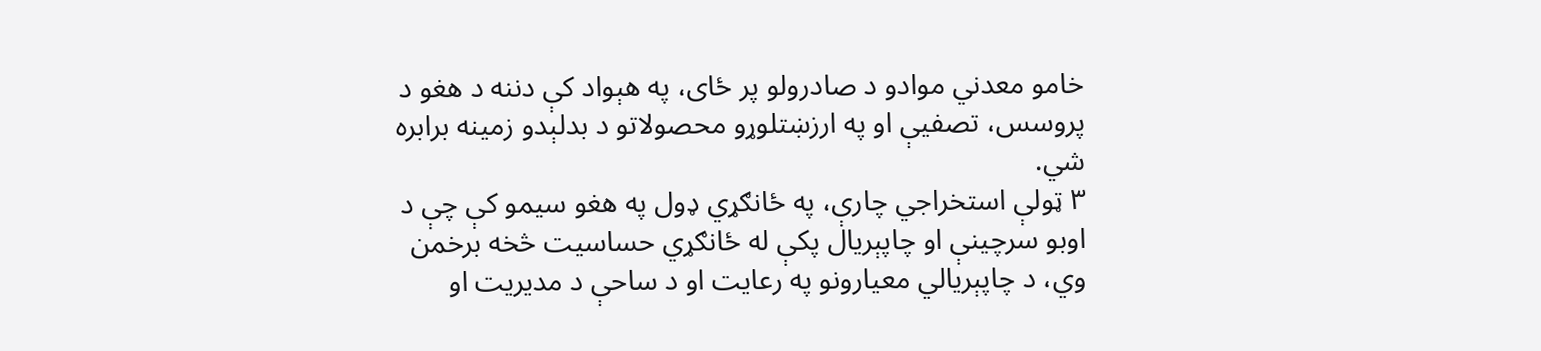خامو معدني موادو د صادرولو پر ځای، په هېواد کې دننه د هغو د پروسس، تصفیې او په ارزښتلوړو محصولاتو د بدلېدو زمینه برابره شي.
۳ ټولې استخراجي چارې، په ځانګړي ډول په هغو سیمو کې چې د اوبو سرچینې او چاپېریال پکې له ځانګړي حساسیت څخه برخمن وي، د چاپېریالي معیارونو په رعایت او د ساحې د مدیریت او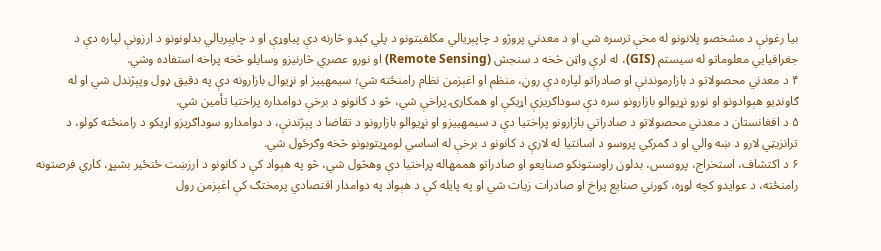بیا رغونې د مشخصو پلانونو له مخې ترسره شي او د معدني پروژو د چاپېریالي مکلفیتونو د پلي کېدو څارنه دې پیاوړې او د چاپېریالي بدلونونو د ارزونې لپاره دې د جغرافیایي معلوماتو له سیستم (GIS)، له لرې واټن څخه د سنجش (Remote Sensing) او نورو عصري څارنیزو وسایلو څخه پراخه استفاده وشي.
۴ د معدني محصولاتو د بازارموندنې او صادراتو لپاره دې روڼ، منظم او اغېزمن نظام رامنځته شي؛ سیمهییز او نړیوال بازارونه دې په دقیق ډول وپېژندل شي او له ګاونډیو هېوادونو او نورو نړیوالو بازارونو سره دې سوداګریزې اړیکې او همکارۍ پراخې شي، څو د کانونو د برخې دوامداره پراختیا تأمین شي.
۵ د افغانستان د معدني محصولاتو د صادراتي بازارونو پراختیا دې د سیمهییزو او نړیوالو بازارونو د تقاضا د پېژندنې، د دوامدارو سوداګریزو اړیکو د رامنځته کولو، د ترانزیټي لارو د ښه والي او د ګمرکي پروسو د اسانتیا له لارې د کانونو د برخې له اساسي لومړیتوبونو څخه وګرځول شي.
۶ د اکتشاف، استخراج، پروسس، بدلون راوستونکو صنایعو او صادراتو هممهاله پراختیا دې وهڅول شي، څو په هېواد کې د کانونو د ارزښت ځنځیر بشپړ، کاري فرصتونه رامنځته، د عوایدو کچه لوړه، کورني صنایع پراخ او صادرات زیات شي او په پایله کې د هېواد په دوامدار اقتصادي پرمختګ کې اغېزمن رول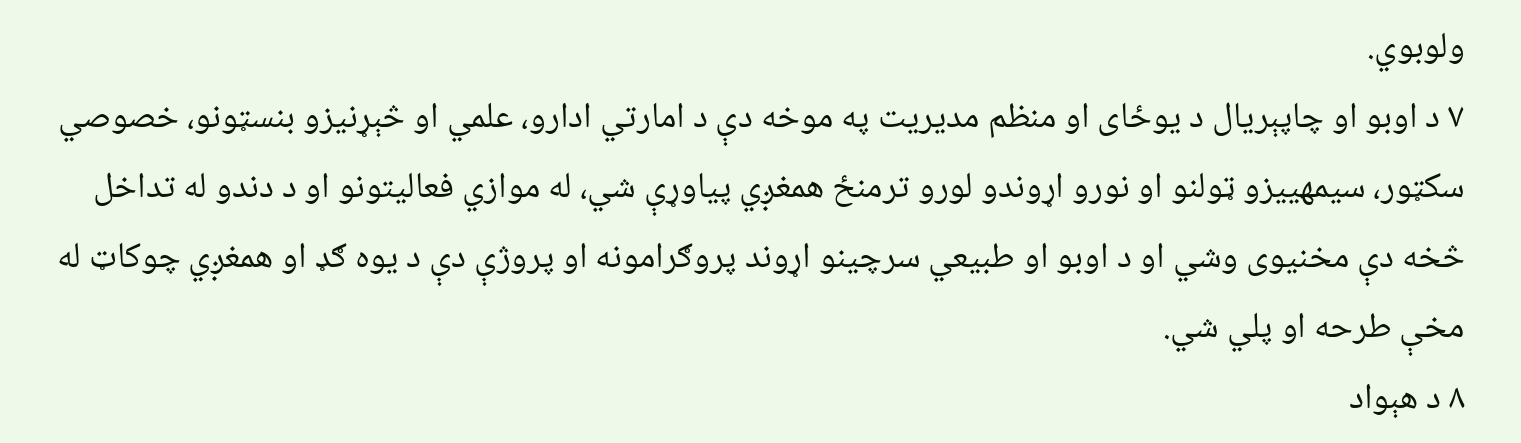ولوبوي.
۷ د اوبو او چاپېریال د یوځای او منظم مدیریت په موخه دې د امارتي ادارو، علمي او څېړنیزو بنسټونو، خصوصي سکټور، سیمهییزو ټولنو او نورو اړوندو لورو ترمنځ همغږي پیاوړې شي، له موازي فعالیتونو او د دندو له تداخل څخه دې مخنیوی وشي او د اوبو او طبیعي سرچینو اړوند پروګرامونه او پروژې دې د یوه ګډ او همغږي چوکاټ له مخې طرحه او پلي شي.
۸ د هېواد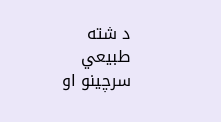د شته طبیعي سرچینو او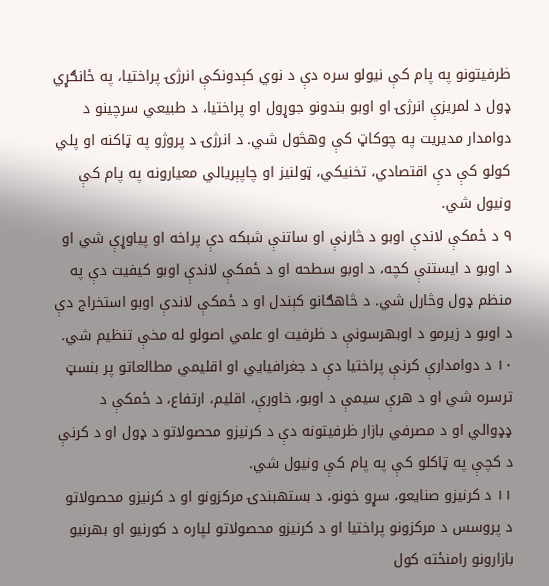ظرفیتونو په پام کې نیولو سره دې د نوي کېدونکې انرژۍ پراختیا، په ځانګړي ډول د لمریزې انرژۍ او اوبو بندونو جوړول او پراختیا، د طبیعي سرچینو د دوامدار مدیریت په چوکاټ کې وهڅول شي. د انرژۍ د پروژو په ټاکنه او پلي کولو کې دې اقتصادي، تخنیکي، ټولنیز او چاپېریالي معیارونه په پام کې ونیول شي.
۹ د ځمکې لاندې اوبو د څارنې او ساتنې شبکه دې پراخه او پیاوړې شي او د اوبو د ایستنې کچه، د اوبو سطحه او د ځمکې لاندې اوبو کیفیت دې په منظم ډول وڅارل شي. د څاهګانو کېندل او د ځمکې لاندې اوبو استخراج دې د اوبو د زیرمو د اوبهرسونې د ظرفیت او علمي اصولو له مخې تنظیم شي.
۱۰ د دوامدارې کرنې پراختیا دې د جغرافیایي او اقلیمي مطالعاتو پر بنسټ ترسره شي او د هرې سیمې د اوبو، خاورې، اقلیم، ارتفاع، د ځمکې د ډډوالي او د مصرفي بازار ظرفیتونه دې د کرنیزو محصولاتو د ډول او د کرنې د کچې په ټاکلو کې په پام کې ونیول شي.
۱۱ د کرنیزو صنایعو، سړو خونو، د بستهبندۍ مرکزونو او د کرنیزو محصولاتو د پروسس د مرکزونو پراختیا او د کرنیزو محصولاتو لپاره د کورنیو او بهرنیو بازارونو رامنځته کول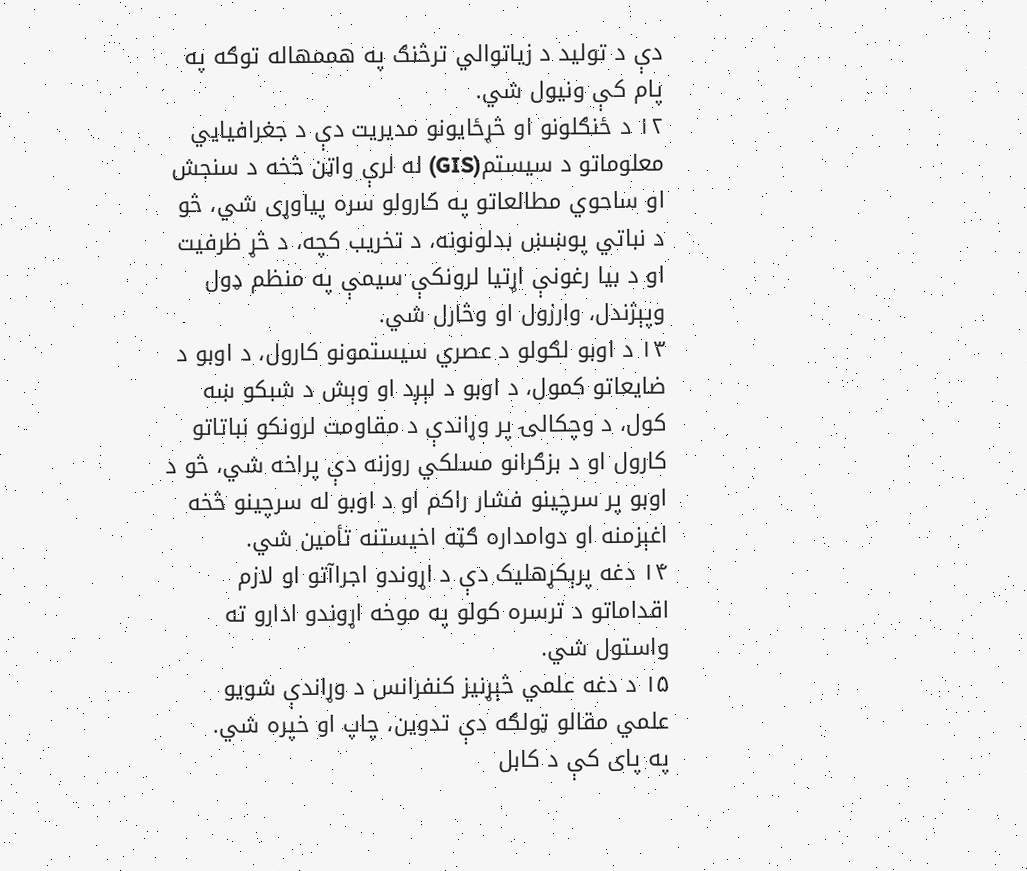دې د تولید د زیاتوالي ترڅنګ په هممهاله توګه په پام کې ونیول شي.
۱۲ د ځنګلونو او څړځایونو مدیریت دې د جغرافیایي معلوماتو د سیستم(GIS) له لرې واټن څخه د سنجش او ساحوي مطالعاتو په کارولو سره پیاوړی شي، څو د نباتي پوښښ بدلونونه، د تخریب کچه، د څړ ظرفیت او د بیا رغونې اړتیا لرونکې سیمې په منظم ډول وپېژندل، وارزول او وڅارل شي.
۱۳ د اوبو لګولو د عصري سیستمونو کارول، د اوبو د ضایعاتو کمول، د اوبو د لېږد او وېش د شبکو ښه کول، د وچکالۍ پر وړاندې د مقاومت لرونکو نباتاتو کارول او د بزګرانو مسلکي روزنه دې پراخه شي، څو د اوبو پر سرچینو فشار راکم او د اوبو له سرچینو څخه اغېزمنه او دوامداره ګټه اخیستنه تأمین شي.
۱۴ دغه پرېکړهلیک دې د اړوندو اجراآتو او لازم اقداماتو د ترسره کولو په موخه اړوندو ادارو ته واستول شي.
۱۵ د دغه علمي څېړنیز کنفرانس د وړاندې شویو علمي مقالو ټولګه دې تدوین، چاپ او خپره شي.
په پای کې د کابل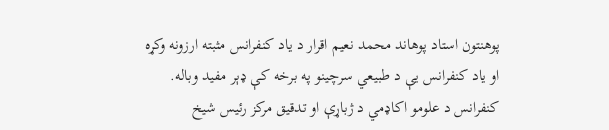پوهنتون استاد پوهاند محمد نعیم اقرار د یاد کنفرانس مثبته ارزونه وکړه او یاد کنفرانس یې د طبیعي سرچینو په برخه کې ډېر مفید وباله.
کنفرانس د علومو اکاډمي د ژباړې او تدقیق مرکز رئیس شیخ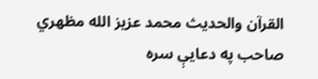القرآن والحدیث محمد عزیز الله مظهري صاحب په دعایې سره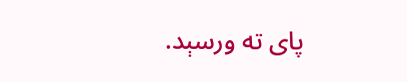پای ته ورسېد.